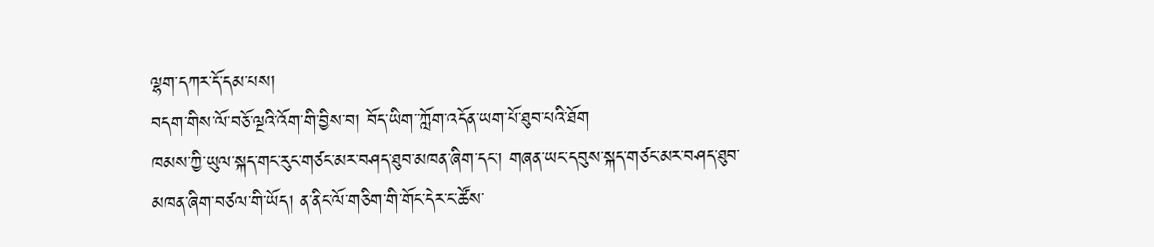ལྷག་དཀར་དོ་དམ་པས།
བདག་གིས་ལོ་བཅོ་ལྔའི་འོག་གི་བྱིས་བ། བོད་ཡིག་་ཀློག་འདོན་ཡག་པོ་ཐུབ་པའི་ཐོག
ཁམས་ཀྱི་ཡུལ་སྐད་གང་རུང་གཙང་མར་བཤད་ཐུབ་མཁན་ཞིག་དང་། གཞན་ཡང་དབུས་སྐད་གཙང་མར་བཤད་ཐུབ་མཁན་ཞིག་བཙལ་གི་ཡོད། ན་ནིང་ལོ་གཅིག་གི་གོང་དེར་ང་ཚོས་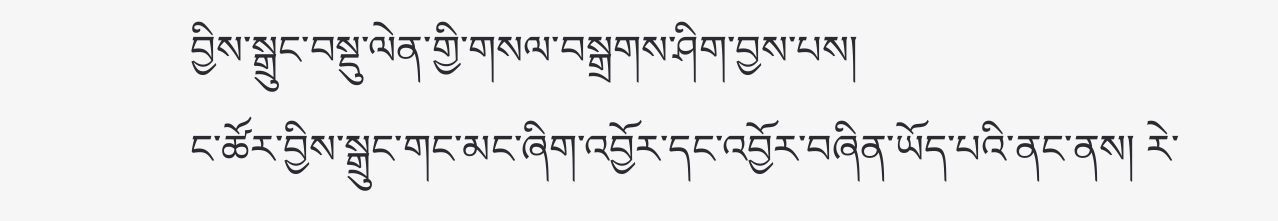བྱིས་སྒྲུང་བསྡུ་ལེན་གྱི་གསལ་བསྒྲགས་ཤིག་བྱས་པས།
ང་ཚོར་བྱིས་སྒྲུང་གང་མང་ཞིག་འབྱོར་དང་འབྱོར་བཞིན་ཡོད་པའི་ནང་ནས། རེ་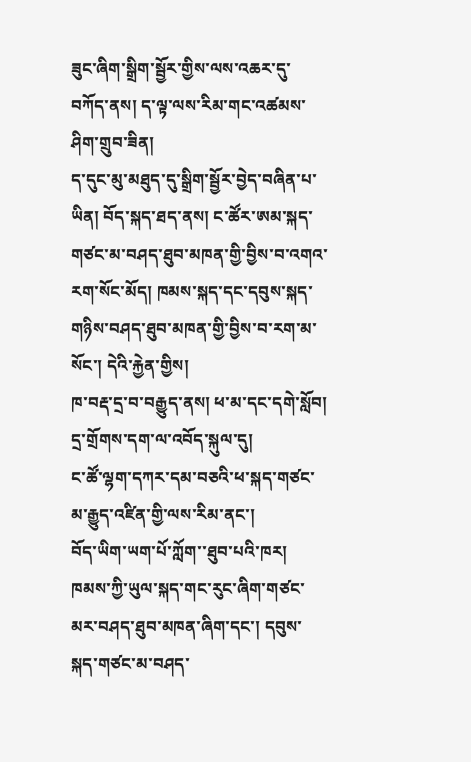ཟུང་ཞིག་སྒྲིག་སྦྱོར་གྱིས་ལས་འཆར་དུ་བཀོད་ནས། ད་ལྟ་ལས་རིམ་གང་འཚམས་ཤིག་གྲུབ་ཟིན།
ད་དུང་མུ་མཐུད་དུ་སྒྲིག་སྦྱོར་བྱེད་བཞིན་པ་ཡིན། བོད་སྐད་ཐད་ནས། ང་ཚོར་ཨམ་སྐད་གཙང་མ་བཤད་ཐུབ་མཁན་གྱི་བྱིས་བ་འགའ་རག་སོང་མོད། ཁམས་སྐད་དང་དབུས་སྐད་གཉིས་བཤད་ཐུབ་མཁན་གྱི་བྱིས་བ་རག་མ་སོང་། དེའི་རྐྱེན་གྱིས།
ཁ་བརྡ་དྲ་བ་བརྒྱུད་ནས། ཕ་མ་དང་དགེ་སློབ། དྲ་གྲོགས་དག་ལ་འབོད་སྐུལ་དུ།
ང་ཚོ་ལྷག་དཀར་དམ་བཅའི་ཕ་སྐད་གཙང་མ་རྒྱུད་འཛིན་གྱི་ལས་རིམ་ནང་།
བོད་ཡིག་ཡག་པོ་ཀློག་་ཐུབ་པའི་ཁར། ཁམས་ཀྱི་ཡུལ་སྐད་གང་རུང་ཞིག་གཙང་མར་བཤད་ཐུབ་མཁན་ཞིག་དང་། དབུས་སྐད་གཙང་མ་བཤད་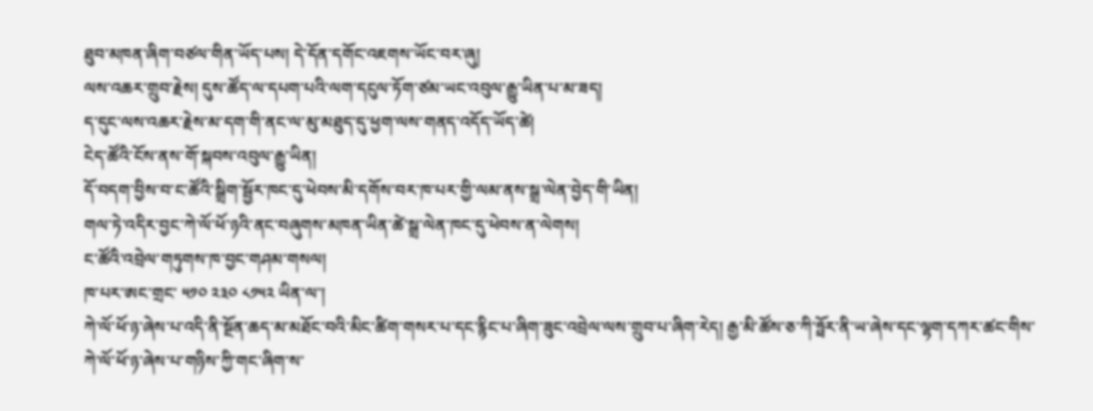ཐུབ་མཁན་ཞིག་བཙལ་གིན་ཡོད་པས། དེ་དོན་དགོང་འཇགས་ཡོང་བར་ཞུ།
ལས་འཆར་གྲུབ་རྗེས། དུས་ཚོད་ལ་དཔག་པའི་ལག་དངུལ་ཏོག་ཙམ་ཡང་འབུལ་རྒྱུ་ཡིན་པ་མ་ཟད།
ད་དུང་ལས་འཆར་རྗེས་མ་དག་གི་ནང་ལ་མུ་མཐུད་དུ་ཕྱག་ལས་གནད་འདོད་ཡོད་ཚེ།
ངེད་ཚོའི་ངོས་ནས་གོ་སྐབས་འབུལ་རྒྱུ་ཡིན།
དོ་བདག་བྱིས་བ་ང་ཚོའི་སྒྲིག་སྦྱོར་ཁང་དུ་ཕེབས་མི་དགོས་བར་ཁ་པར་གྱི་ལམ་ནས་སྒྲ་ལེན་བྱེད་གི་ཡིན།
གལ་ཏེ་འདིར་བྱང་ཀེ་ལོ་ཕོ་ཉའི་ནང་བཞུགས་མཁན་ཡིན་ཚེ་སྒྲ་ལེན་ཁང་དུ་ཕེབས་ན་ལེགས།
ང་ཚོའི་འབྲེལ་གཏུགས་ཁ་བྱང་གཤམ་གསལ།
ཁ་པར་ཨང་གྲང་ ༥༡༠ ༢༣༠ ༨༡༥༢ ཡིན་ལ་།
ཀེ་ལོ་ཕོ་ཉ་ཞེས་པ་འདི་ནི་སྔོན་ཆད་མ་མཐོང་བའི་མིང་ཚིག་གསར་པ་དང་རྙིང་པ་ཞིག་ཟུང་འབྲེལ་ལས་གྲུབ་པ་ཞིག་རེད། རྒྱ་མི་ཚོས་ཅ་ཀི་ཧྥོར་ནི་ཡ་ཞེས་དང་ལྷག་དཀར་ཚང་གིས་ཀེ་ལོ་ཕོ་ཉ་ཞེས་པ་གཉིས་ཀྱི་གང་ཞིག་ས་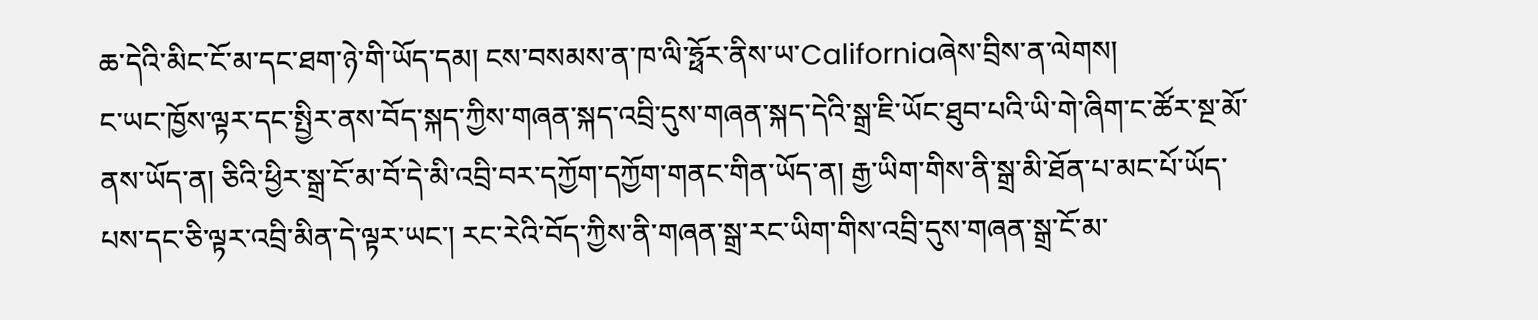ཆ་དེའི་མིང་ངོ་མ་དང་ཐག་ཉེ་གི་ཡོད་དམ། ངས་བསམས་ན་ཁ་ལི་ཧྥོར་ནིས་ཡ་Californiaཞེས་བྲིས་ན་ལེགས།
ང་ཡང་ཁྱོས་ལྟར་དང་སྤྱིར་ནས་བོད་སྐད་ཀྱིས་གཞན་སྐད་འབྲི་དུས་གཞན་སྐད་དེའི་སྒྲ་ཇི་ཡོང་ཐུབ་པའི་ཡི་གེ་ཞིག་ང་ཚོར་སྔ་མོ་ནས་ཡོད་ན། ཅིའི་ཕྱིར་སྒྲ་ངོ་མ་བོ་དེ་མི་འབྲི་བར་དཀྱོག་དཀྱོག་གནང་གིན་ཡོད་ན། རྒྱ་ཡིག་གིས་ནི་སྒྲ་མི་ཐོན་པ་མང་པོ་ཡོད་པས་དང་ཅི་ལྟར་འབྲི་མིན་དེ་ལྟར་ཡང་། རང་རེའི་བོད་ཀྱིས་ནི་གཞན་སྒྲ་རང་ཡིག་གིས་འབྲི་དུས་གཞན་སྒྲ་ངོ་མ་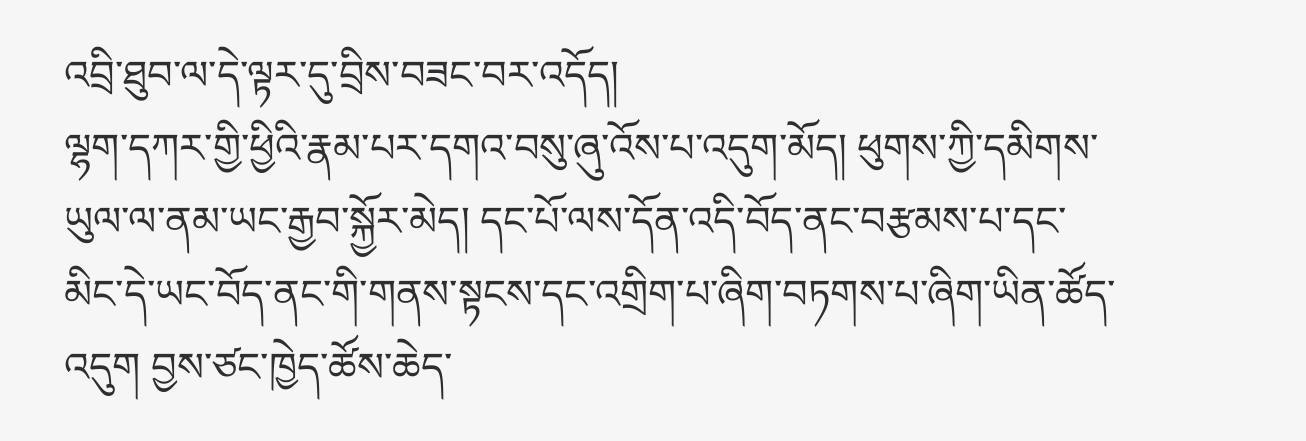འབྲི་ཐུབ་ལ་དེ་ལྟར་དུ་བྲིས་བཟང་བར་འདོད།
ལྷག་དཀར་གྱི་ཕྱིའི་རྣམ་པར་དགའ་བསུ་ཞུ་འོས་པ་འདུག་མོད། ཕུགས་ཀྱི་དམིགས་ཡུལ་ལ་ནམ་ཡང་རྒྱབ་སྐྱོར་མེད། དང་པོ་ལས་དོན་འདི་བོད་ནང་བརྩམས་པ་དང་མིང་དེ་ཡང་བོད་ནང་གི་གནས་སྟངས་དང་འགྲིག་པ་ཞིག་བཏགས་པ་ཞིག་ཡིན་ཚོད་འདུག བྱས་ཙང་ཁྱེད་ཚོས་ཆེད་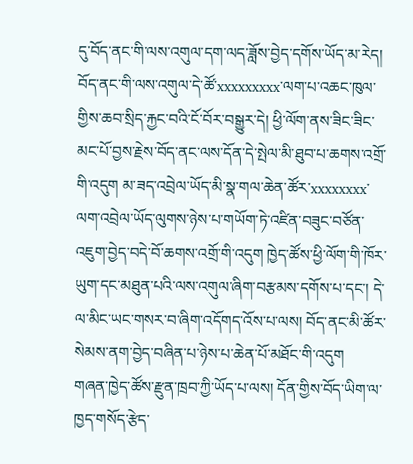དུ་བོད་ནང་གི་ལས་འགུལ་དག་ལད་ཟློས་བྱེད་དགོས་ཡོད་མ་རེད། བོད་ནང་གི་ལས་འགུལ་དེ་ཚོ་xxxxxxxxx་ལག་པ་འཆང་ཁུལ་གྱིས་ཆབ་སྲིད་རྐྱང་བའི་ངོ་བོར་བསྒྱུར་དེ། ཕྱི་ལོག་ནས་ཟིང་ཟིང་མང་པོ་བྱས་རྗེས་བོད་ནང་ལས་དོན་དེ་སྤེལ་མི་ཐུབ་པ་ཆགས་འགྲོ་གི་འདུག མ་ཟད་འབྲེལ་ཡོད་མི་སྣ་གལ་ཆེན་ཚོར་xxxxxxxx་ལག་འབྲེལ་ཡོད་ལུགས་ཉེས་པ་གཡོག་ཏེ་འཛིན་བཟུང་བཙོན་འཇུག་བྱེད་བདེ་བོ་ཆགས་འགྲོ་གི་འདུག ཁྱེད་ཚོས་ཕྱི་ལོག་གི་ཁོར་ཡུག་དང་མཐུན་པའི་ལས་འགུལ་ཞིག་བརྩམས་དགོས་པ་དང་། དེ་ལ་མིང་ཡང་གསར་བ་ཞིག་འདོགད་འོས་པ་ལས། བོད་ནང་མི་ཚོར་སེམས་ནག་བྱེད་བཞིན་པ་ཉེས་པ་ཆེན་པོ་མཐོང་གི་འདུག
གཞན་ཁྱེད་ཚོས་རྫུན་ཁྲབ་ཀྱི་ཡོད་པ་ལས། དོན་གྱིས་བོད་ཡིག་ལ་ཁྱད་གསོད་རྩེད་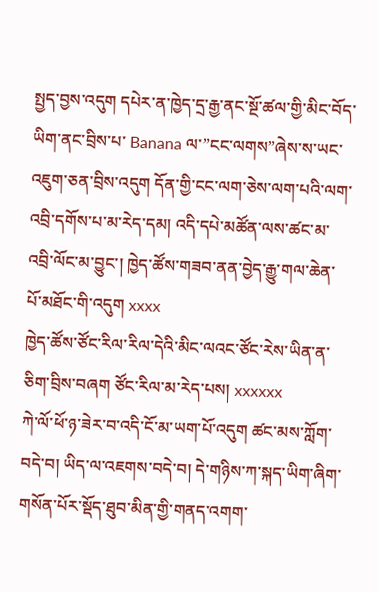སྤྱད་བྱས་འདུག དཔེར་ན་ཁྱེད་དྲ་རྒྱ་ནང་སྔོ་ཚལ་གྱི་མིང་བོད་ཡིག་ནང་བྲིས་པ་ Banana ལ་”ངང་ལགས”ཞེས་ས་ཡང་འཇུག་ཅན་བྲིས་འདུག དོན་གྱི་ངང་ལག་ཅེས་ལག་པའི་ལག་འབྲི་དགོས་པ་མ་རེད་དམ། འདི་དཔེ་མཚོན་ལས་ཚང་མ་འབྲི་ལོང་མ་བྱུང་། ཁྱེད་ཚོས་གཟབ་ནན་བྱེད་རྒྱུ་གལ་ཆེན་པོ་མཐོང་གི་འདུག xxxx
ཁྱེད་ཚོས་ཙོང་རིལ་རིལ་དེའི་མིང་ལའང་ཙོང་རེས་ཡིན་ན་ཅིག་བྲིས་བཞག ཙོང་རིལ་མ་རེད་པས། xxxxxx
ཀེ་ལོ་ཕོ་ཉ་ཟེར་བ་འདི་ངོ་མ་ཡག་པོ་འདུག ཚང་མས་ཀློག་བདེ་བ། ཡིད་ལ་འཇགས་བདེ་བ། དེ་གཉིས་ཀ་སྐད་ཡིག་ཞིག་གསོན་པོར་སྡོད་ཐུབ་མིན་གྱི་གནད་འགག་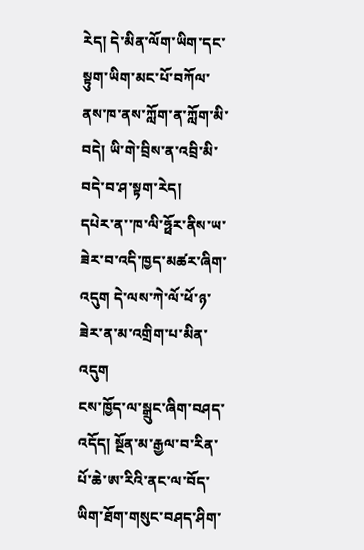རེད། དེ་མིན་ལོག་ཡིག་དང་སྟུག་ཡིག་མང་པོ་བཀོལ་ནས་ཁ་ནས་ཀློག་ན་ཀློག་མི་བདེ། ཡི་གེ་བྲིས་ན་འབྲི་མི་བདེ་བ་ཤ་སྟག་རེད།
དཔེར་ན་་ཁ་ལི་ཧྥོར་ནིས་ཡ་ཟེར་བ་འདི་ཁྱད་མཚར་ཞིག་འདུག དེ་ལས་ཀེ་ལོ་ཕོ་ཉ་ཟེར་ན་མ་འགྲིག་པ་མིན་འདུག
ངས་ཁྱོད་ལ་སྒྲུང་ཞིག་བཤད་འདོད། སྔོན་མ་རྒྱལ་བ་རིན་པོ་ཆེ་ཨ་རིའི་ནང་ལ་བོད་ཡིག་ཐོག་གསུང་བཤད་ཤིག་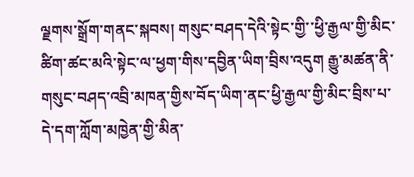ལྗགས་སྒྲོག་གནང་སྐབས། གསུང་བཤད་དེའི་སྟེང་གྱི་་ཕྱི་རྒྱལ་གྱི་མིང་ཚིག་ཚང་མའི་སྟེང་ལ་ཕྱག་གིས་དབྱིན་ཡིག་བྲིས་འདུག རྒྱུ་མཚན་ནི་གསུང་བཤད་འབྲི་མཁན་གྱིས་བོད་ཡིག་ནང་ཕྱི་རྒྱལ་གྱི་མིང་བྲིས་པ་དེ་དག་ཀློག་མཁྱེན་གྱི་མིན་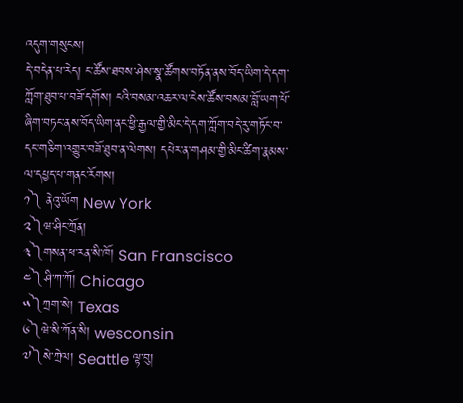འདུག་གསུངས།
དེ་བདེན་པ་རེད། ང་ཚོས་ཐབས་ཤེས་སྣ་ཚོགས་བཏོན་ནས་བོད་ཡིག་དེ་དག་ཀློག་ཐུབ་པ་བཟོ་དགོས། ངའི་བསམ་འཆར་ལ་ངེས་ཚོས་བསམ་བློ་ཡག་པོ་ཞིག་བཏང་ནས་བོད་ཡིག་ནང་ཕྱི་རྒྱལ་གྱི་མིང་དེ་དག་ཀློག་བདེ་རུ་གཏོང་བ་དང་གཅིག་འགྱུར་བཟོ་ཐུབ་ན་ལེགས། དཔེར་ན་གཤམ་གྱི་མིང་ཚིག་རྣམས་ལ་དཔྱད་པ་གནང་རོགས།
༡༽ ནེའུ་ཡོག New York
༢༽ཝ་ཤིང་ཀྲོན།
༣༽གསན་ཕ་རན་སི་ཁོ། San Franscisco
༤༽ཤི་ཀ་ཀོ། Chicago
༥༽ཀྲག་སེ། Texas
༦༽ཝེ་སི་ཀོན་སི། wesconsin
༧༽སེ་ཀྲེལ། Seattle ལྟ་བུ།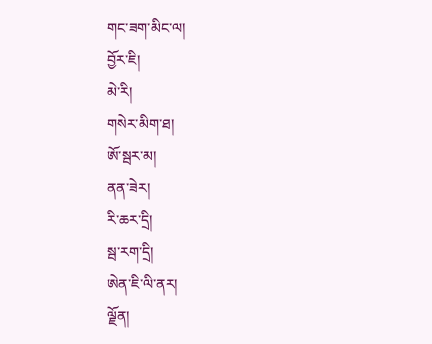གང་ཟག་མིང་ལ།
བྱོར་ཇི།
མེ་རི།
གསེར་མིག་ཐ།
ཨོ་སྦར་མ།
ནན་ཟེར།
རི་ཆར་དྲི།
སྦ་རག་དྲི།
ཨེན་ཇི་ལི་ནར།
ལྗོན།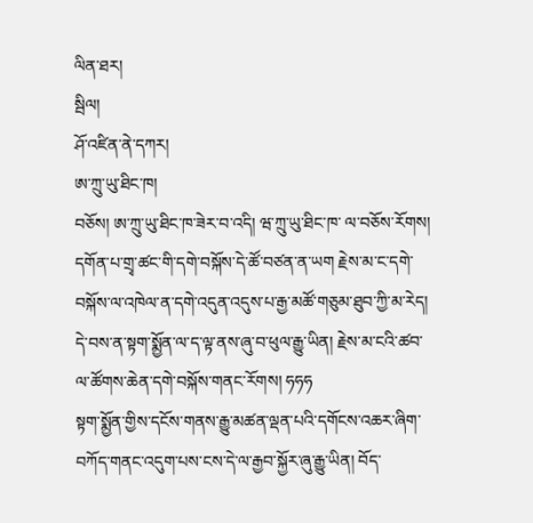ལིན་ཐར།
སྦིལ།
ཤོ་འཛིན་ནེ་དཀར།
ཨ་ཀྲུ་ཡུ་ཐིང་ཁ།
བཅོས། ཨ་ཀྲུ་ཡུ་ཐིང་ཁ་ཟེར་བ་འདི། ཝ་ཀྲུ་ཡུ་ཐིང་ཁ་ ལ་བཅོས་རོགས།
དགོན་པ་གྲྭ་ཚང་གི་དགེ་བསྐོས་དེ་ཚོ་བཙན་ན་ཡག རྗེས་མ་ང་དགེ་བསྐོས་ལ་འཁེལ་ན་དགེ་འདུན་འདུས་པ་རྒྱ་མཚོ་གཅུམ་ཐུབ་ཀྱི་མ་རེད། དེ་བས་ན་སྟག་སྨྱོན་ལ་ད་ལྟ་ནས་ཞུ་བ་ཕུལ་རྒྱུ་ཡིན། རྗེས་མ་ངའི་ཚབ་ལ་ཚོགས་ཆེན་དགེ་བསྐོས་གནང་རོགས། ཧཧཧ
སྟག་སྨྱོན་གྱིས་དངོས་གནས་རྒྱུ་མཚན་ལྡན་པའི་དགོངས་འཆར་ཞིག་བཀོད་གནང་འདུག་པས་ངས་དེ་ལ་རྒྱབ་སྐྱོར་ཞུ་རྒྱུ་ཡིན། བོད་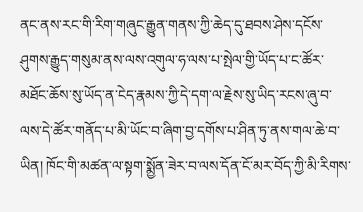ནང་ནས་རང་གི་རིག་གཞུང་རྒྱུན་གནས་ཀྱི་ཆེད་དུ་ཐབས་ཤེས་དངོས་ཤུགས་རྒྱུད་གསུམ་ནས་ལས་འགུལ་ཧ་ལས་པ་སྤེལ་གྱི་ཡོད་པ་ང་ཚོར་མཐོང་ཆོས་སུ་ཡོད་ན་ངེད་རྣམས་ཀྱི་དེ་དག་ལ་རྗེས་སུ་ཡིད་རངས་ཞུ་བ་ལས་དེ་ཚོར་གནོད་པ་མི་ཡོང་བ་ཞིག་བྱ་དགོས་པ་ཤིན་ཏུ་ནས་གལ་ཆེ་བ་ཡིན། ཁོང་གི་མཚན་ལ་སྟག་སྨྱོན་ཟེར་བ་ལས་དོན་ངོ་མར་བོད་ཀྱི་མི་རིགས་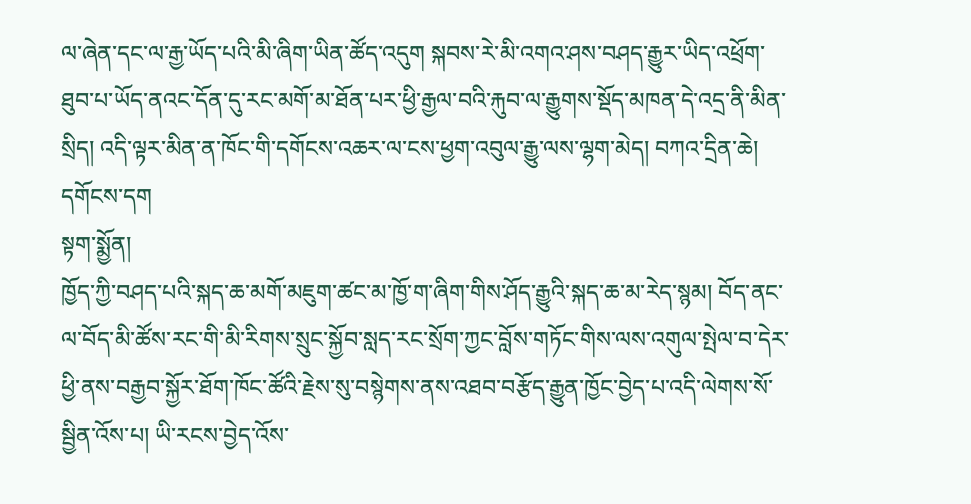ལ་ཞེན་དང་ལ་རྒྱ་ཡོད་པའི་མི་ཞིག་ཡིན་ཚོད་འདུག སྐབས་རེ་མི་འགའ་ཤས་བཤད་རྒྱུར་ཡིད་འཕྲོག་ཐུབ་པ་ཡོད་ནའང་དོན་དུ་རང་མགོ་མ་ཐོན་པར་ཕྱི་རྒྱལ་བའི་རྐུབ་ལ་རྒྱུགས་སྡོད་མཁན་དེ་འདྲ་ནི་མིན་སྲིད། འདི་ལྟར་མིན་ན་ཁོང་གི་དགོངས་འཆར་ལ་ངས་ཕྱག་འབུལ་རྒྱུ་ལས་ལྷག་མེད། བཀའ་དྲིན་ཆེ། དགོངས་དག
སྟག་སྨྱོན།
ཁྱོད་ཀྱི་བཤད་པའི་སྐད་ཆ་མགོ་མཇུག་ཚང་མ་ཁྱོ་ག་ཞིག་གིས་ཤོད་རྒྱུའི་སྐད་ཆ་མ་རེད་སྙམ། བོད་ནང་ལ་བོད་མི་ཚོས་རང་གི་མི་རིགས་སྲུང་སྐྱོབ་སླད་རང་སྲོག་ཀྱང་བློས་གཏོང་གིས་ལས་འགུལ་སྤེལ་བ་དེར་ཕྱི་ནས་བརྒྱབ་སྐྱོར་ཐོག་ཁོང་ཚོའི་རྗེས་སུ་བསྙེགས་ནས་འཐབ་བརྩོད་རྒྱུན་ཁྱོང་བྱེད་པ་འདི་ལེགས་སོ་སྦྱིན་འོས་པ། ཡི་རངས་བྱེད་འོས་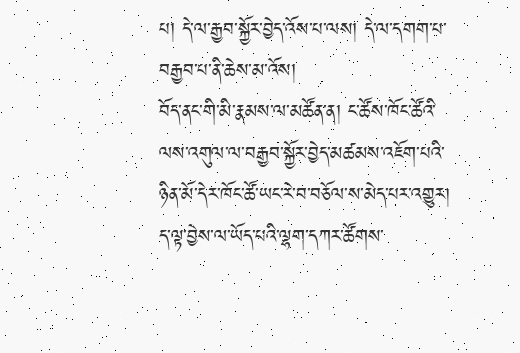པ། དེ་ལ་རྒྱབ་སྐྱོར་བྱེད་འོས་པ་ལས། དེ་ལ་དགག་པ་བརྒྱབ་པ་ནི་ཆེས་མ་འོས།
བོད་ནང་གི་མི་རྣམས་ལ་མཚོན་ན། ང་ཚོས་ཁོང་ཚོའི་ལས་འགུལ་ལ་བརྒྱབ་སྐྱོར་བྱེད་མཚམས་འཇོག་པའི་ཉིན་མོ་དེར་ཁོང་ཚོ་ཡང་རེ་བ་བཅོལ་ས་མེད་པར་འགྱུར། ད་ལྟ་བྱེས་ལ་ཡོད་པའི་ལྷག་དཀར་ཚོགས་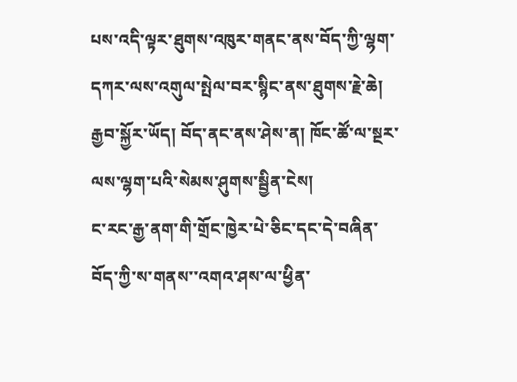པས་འདི་ལྟར་ཐུགས་འཁུར་གནང་ནས་བོད་ཀྱི་ལྷག་དཀར་ལས་འགུལ་སྤེལ་བར་སྙིང་ནས་ཐུགས་རྗེ་ཆེ། རྒྱབ་སྐྱོར་ཡོད། བོད་ནང་ནས་ཤེས་ན། ཁོང་ཚོ་ལ་སྔར་ལས་ལྷག་པའི་སེམས་ཤུགས་སྦྱིན་ངེས།
ང་རང་རྒྱ་ནག་གི་གྲོང་ཁྱེར་པེ་ཅིང་དང་དེ་བཞིན་བོད་ཀྱི་ས་གནས་་འགའ་ཤས་ལ་ཕྱིན་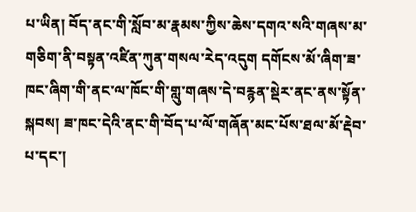པ་ཡིན། བོད་ནང་གི་སློབ་མ་རྣམས་ཀྱིས་ཆེས་དགའ་སའི་གཞས་མ་གཅིག་ནི་བསྟན་འཛིན་ཀུན་གསལ་རེད་འདུག དགོངས་མོ་ཞིག་ཟ་ཁང་ཞིག་གི་ནང་ལ་ཁོང་གི་གླུ་གཞས་དེ་བརྙན་སྡེར་ནང་ནས་སྟོན་སྐབས། ཟ་ཁང་དེའི་ནང་གི་བོད་པ་ལོ་གཞོན་མང་པོས་ཐལ་མོ་རྡེབ་པ་དང་།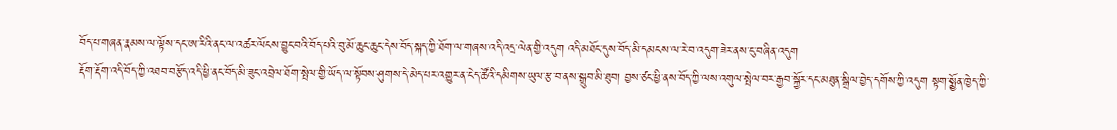བོད་པ་གཞན་རྣམས་ལ་ལྟོས་དང་ཨ་རིའི་ནང་ལ་འཚར་ལོངས་བྱུང་བའི་བོད་པའི་བུ་མོ་ཆུང་ཆུང་དེས་བོད་སྐད་ཀྱི་ཐོག་ལ་གཞས་འདི་འདྲ་ལེན་གྱི་འདུག འདི་མཐོང་དུས་བོད་མི་དམངས་ལ་རེ་བ་འདུག་ཟེར་ནས་ངུ་བཞིན་འདུག
རྡོག་རྡོག་འདི་བོད་ཀྱི་འཐབ་བརྩོད་འདི་ཕྱི་ནང་བོད་མི་ཟུང་འབྲེལ་ཐོག་སྤེལ་གྱི་ཡོད་ལ་སྟོབས་ཤུགས་དེ་མེད་པར་འགྱུར་ན་ངེད་ཚོའི་དམིགས་ཡུལ་རྩ་བ་ནས་སྒྲུབ་མི་ཐུབ། བྱས་ཙང་ཕྱི་ནས་བོད་ཀྱི་ལས་འགུལ་སྤེལ་བར་རྒྱབ་སྐྱོར་དང་མཐུན་སྒྲིལ་བྱེད་དགོས་ཀྱི་འདུག སྟག་སྨྱོན་ཁྱེད་ཀྱི་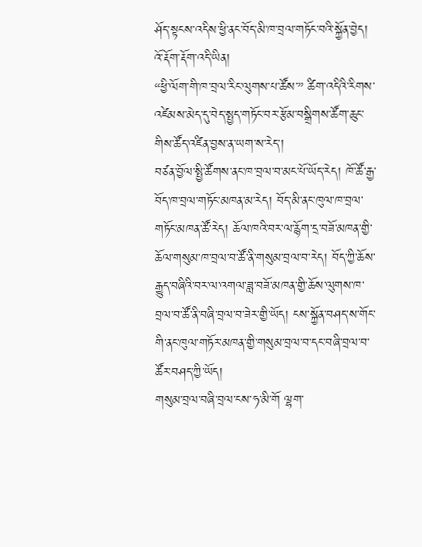ཤོད་སྟངས་འདིས་ཕྱི་ནང་བོད་མི་ཁ་བྲལ་གཏོང་བའི་སྐྱོན་བྱེད།
འོ་རྡོག་རྡོག་འདི་ཡིན།
“ཕྱི་ལོག་གི་ཁ་བྲལ་རིང་ལུགས་པ་ཚོས་” ཚིག་འདིའི་རིགས་འཛེམས་མེད་དུ་བེད་སྤྱད་གཏོང་བར་རྩོམ་བསྒྲིགས་ཚོག་ཆུང་གིས་ཚོད་འཛིན་བྱས་ན་ཡག་ས་རེད་།
བཙན་བྱོལ་སྤྱི་ཚོགས་ནང་ཁ་བྲལ་བ་མང་པོ་ཡོད་རེད། ཁོ་ཚོ་རྒྱ་བོད་ཁ་བྲལ་གཏོང་མཁན་མ་རེད། བོད་མི་ནང་ཁུལ་ཁ་བྲལ་གཏོང་མཁན་ཚོ་རེད། ཆོལ་ཁའི་བར་ལ་རྙོག་དྲ་བཟོ་མཁན་གྱི་ཆོལ་གསུམ་ཁ་བྲལ་བ་ཚོ་ནི་གསུམ་བྲལ་བ་རེད། བོད་ཀྱི་ཆོས་རྒྱུད་བཞིའི་བར་ལ་འགལ་ཟླ་བཟོ་མཁན་གྱི་ཆོས་ལུགས་ཁ་བྲལ་བ་ཚོ་ནི་བཞི་བྲལ་བ་ཟེར་གྱི་ཡོད། ངས་སྐྱོན་བཤད་ས་གོང་གི་ནང་ཁུལ་གཏོར་མཁན་གྱི་གསུམ་བྲལ་བ་དང་བཞི་བྲལ་བ་ཚོར་བཤད་ཀྱི་ཡོད།
གསུམ་བྲལ་བཞི་བྲལ་ངས་ཧ་མི་གོ ལྷག་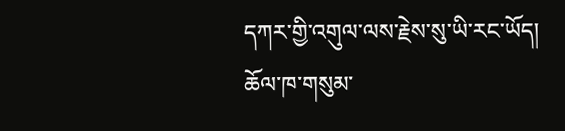དཀར་གྱི་འགུལ་ལས་རྗེས་སུ་ཡི་རང་ཡོད།
ཆོལ་ཁ་གསུམ་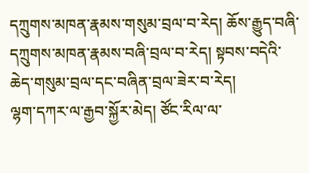དཀྲུགས་མཁན་རྣམས་གསུམ་བྲལ་བ་རེད། ཆོས་རྒྱུད་བཞི་དཀྲུགས་མཁན་རྣམས་བཞི་བྲལ་བ་རེད། སྟབས་བདེའི་ཆེད་གསུམ་བྲལ་དང་བཞིན་བྲལ་ཟེར་བ་རེད།
ལྷག་དཀར་ལ་རྒྱབ་སྐྱོར་མེད། ཙོང་རིལ་ལ་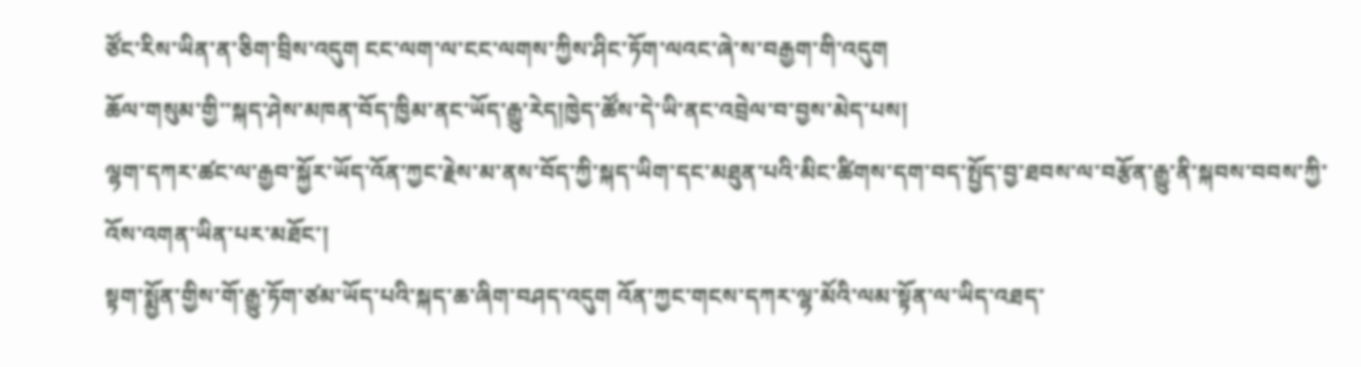ཙོང་རིས་ཡིན་ན་ཅིག་བྲིས་འདུག ངང་ལག་ལ་ངང་ལགས་ཀྱིས་ཤིང་ཏོག་ལའང་ཞེ་ས་བརྒྱག་གི་འདུག
ཆོལ་གསུམ་གྱི་་སྐད་ཤེས་མཁན་བོད་ཁྱིམ་ནང་ཡོད་རྒྱུ་རེད།ཁྱེད་ཚོས་དེ་ཡི་ནང་འབྲེལ་བ་བྱས་མེད་པས།
ལྷག་དཀར་ཚང་ལ་རྒྱབ་སྐྱོར་ཡོད་འོན་ཀྱང་རྗེས་མ་ནས་བོད་ཀྱི་སྐད་ཡིག་དང་མཐུན་པའི་མིང་ཚིགས་དག་བད་སྤྱོད་བྱ་ཐབས་ལ་བརྩོན་རྒྱུ་ནི་སྐབས་བབས་ཀྱི་འོས་འགན་ཡིན་པར་མཐོང་།
སྟག་སྨྱོན་གྱིས་གོ་རྒྱུ་ཏོག་ཙམ་ཡོད་པའི་སྐད་ཆ་ཞིག་བཤད་འདུག འོན་ཀྱང་གངས་དཀར་ལྷ་མོའི་ལམ་སྟོན་ལ་ཡིད་འཐད་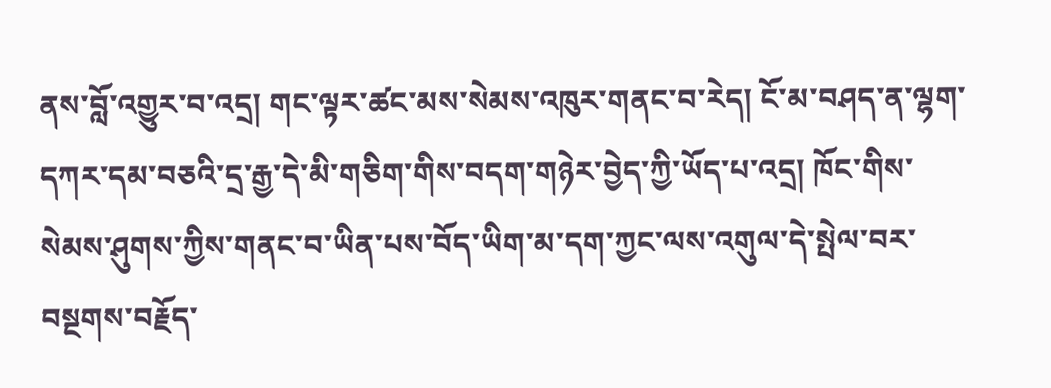ནས་བློ་འགྱུར་བ་འདྲ། གང་ལྟར་ཚང་མས་སེམས་འཁུར་གནང་བ་རེད། ངོ་མ་བཤད་ན་ལྷག་དཀར་དམ་བཅའི་དྲ་རྒྱ་དེ་མི་གཅིག་གིས་བདག་གཉེར་བྱེད་ཀྱི་ཡོད་པ་འདྲ། ཁོང་གིས་སེམས་ཤུགས་ཀྱིས་གནང་བ་ཡིན་པས་བོད་ཡིག་མ་དག་ཀྱང་ལས་འགུལ་དེ་སྤེལ་བར་བསྔགས་བརྗོད་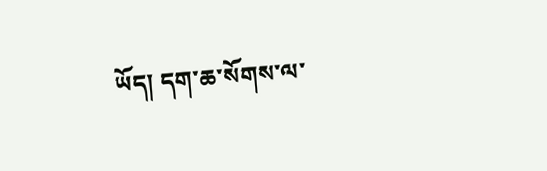ཡོད། དག་ཆ་སོགས་ལ་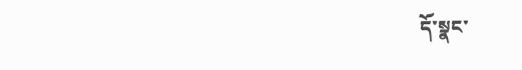དོ་སྣང་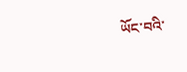ཡོང་བའི་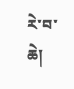རེ་བ་ཆེ།